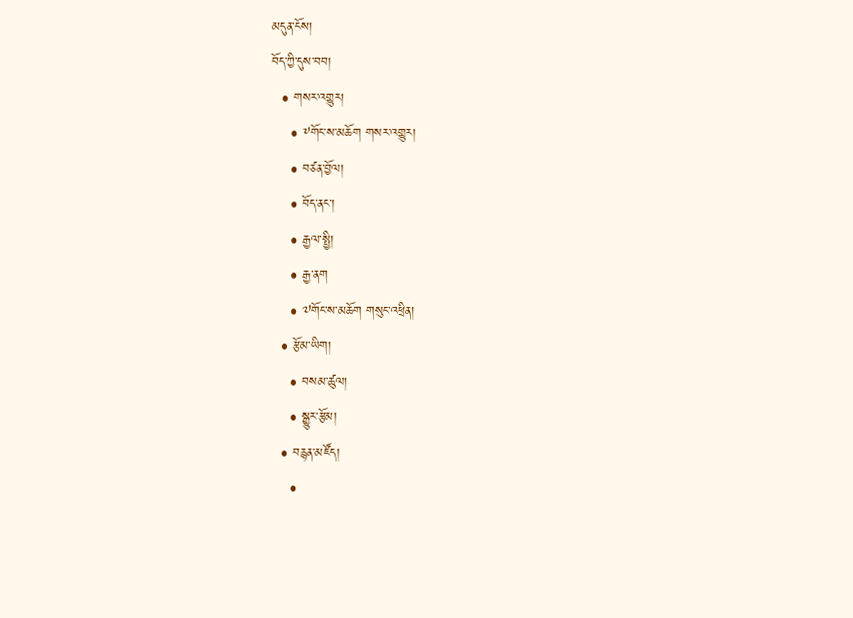མདུན་ངོས།
བོད་ཀྱི་དུས་བབ།
  • གསར་འགྱུར།
    • ༸གོང་ས་མཆོག གསར་འགྱུར།
    • བཙན་བྱོལ།
    • བོད་ནང་།
    • རྒྱལ་སྤྱི།
    • རྒྱ་ནག
    • ༧གོང་ས་མཆོག གསུང་འཕྲིན།
  • རྩོམ་ཡིག།
    • བསམ་ཚུལ།
    • སྒྱུར་རྩོམ།
  • བརྙན་མཛོད།
    •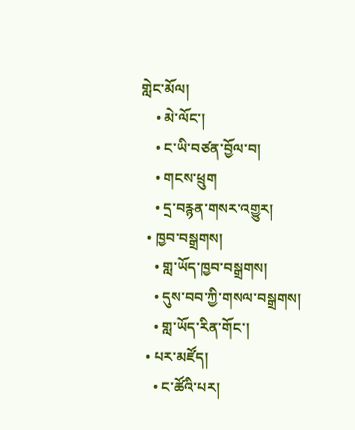གླེང་མོལ།
    • མེ་ལོང་།
    • ང་ཡི་བཙན་བྱོལ་བ།
    • གངས་ཕྲུག
    • དྲ་བརྙན་གསར་འགྱུར།
  • ཁྱབ་བསྒྲགས།
    • གླ་ཡོད་ཁྱབ་བསྒྲགས།
    • དུས་བབ་ཀྱི་གསལ་བསྒྲགས།
    • གླ་ཡོད་རིན་གོང་།
  • པར་མཛོད།
    • ང་ཚོའི་པར།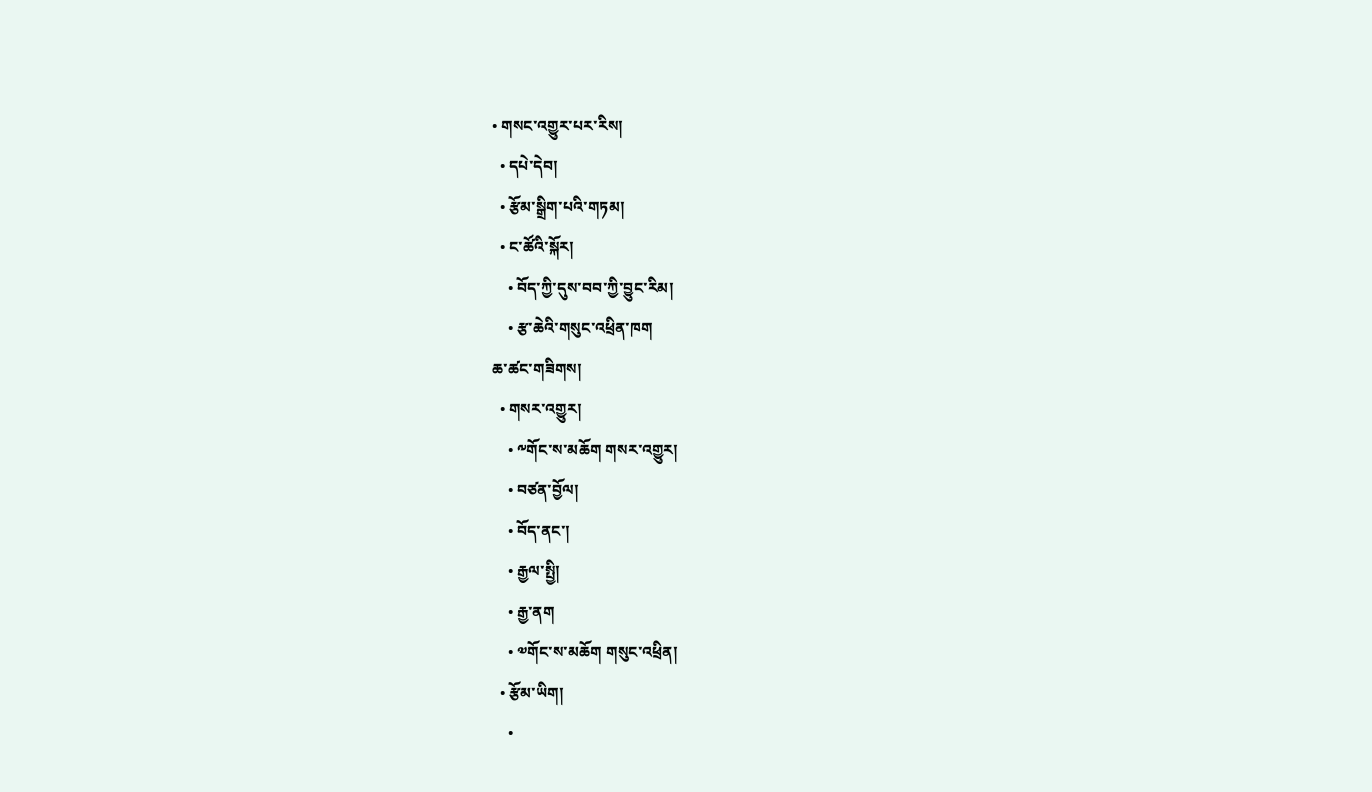• གསང་འགྱུར་པར་རིས།
  • དཔེ་དེབ།
  • རྩོམ་སྒྲིག་པའི་གཏམ།
  • ང་ཚོའི་སྐོར།
    • བོད་ཀྱི་དུས་བབ་ཀྱི་བྱུང་རིམ།
    • རྩ་ཆེའི་གསུང་འཕྲིན་ཁག
ཆ་ཚང་གཟིགས།
  • གསར་འགྱུར།
    • ༸གོང་ས་མཆོག གསར་འགྱུར།
    • བཙན་བྱོལ།
    • བོད་ནང་།
    • རྒྱལ་སྤྱི།
    • རྒྱ་ནག
    • ༧གོང་ས་མཆོག གསུང་འཕྲིན།
  • རྩོམ་ཡིག།
    •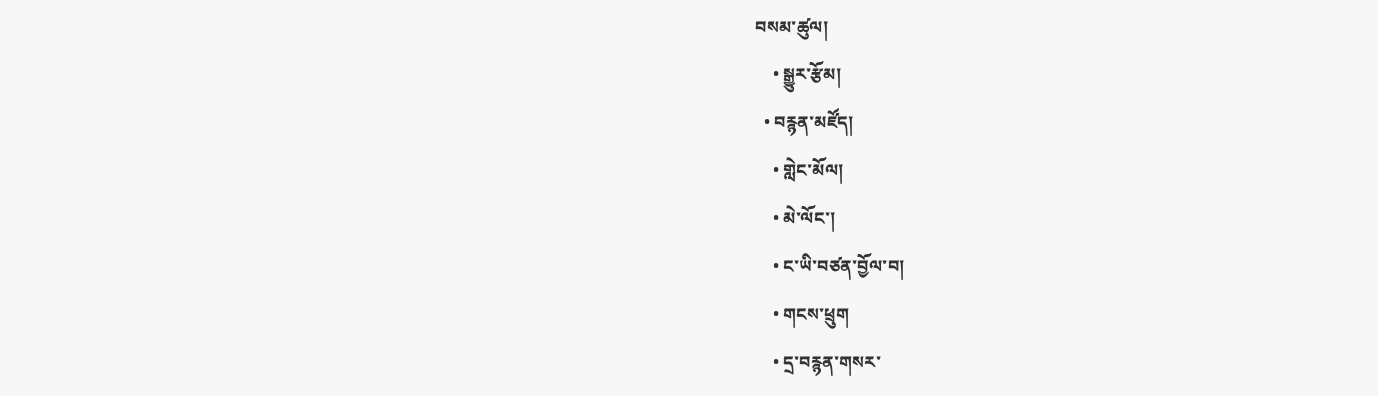བསམ་ཚུལ།
    • སྒྱུར་རྩོམ།
  • བརྙན་མཛོད།
    • གླེང་མོལ།
    • མེ་ལོང་།
    • ང་ཡི་བཙན་བྱོལ་བ།
    • གངས་ཕྲུག
    • དྲ་བརྙན་གསར་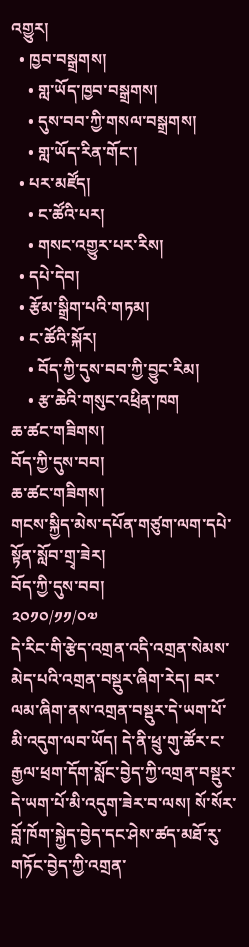འགྱུར།
  • ཁྱབ་བསྒྲགས།
    • གླ་ཡོད་ཁྱབ་བསྒྲགས།
    • དུས་བབ་ཀྱི་གསལ་བསྒྲགས།
    • གླ་ཡོད་རིན་གོང་།
  • པར་མཛོད།
    • ང་ཚོའི་པར།
    • གསང་འགྱུར་པར་རིས།
  • དཔེ་དེབ།
  • རྩོམ་སྒྲིག་པའི་གཏམ།
  • ང་ཚོའི་སྐོར།
    • བོད་ཀྱི་དུས་བབ་ཀྱི་བྱུང་རིམ།
    • རྩ་ཆེའི་གསུང་འཕྲིན་ཁག
ཆ་ཚང་གཟིགས།
བོད་ཀྱི་དུས་བབ།
ཆ་ཚང་གཟིགས།
གངས་སྐྱིད་མེས་དཔོན་གཙུག་ལག་དཔེ་སྟོན་སློབ་གྲྭ་ཟེར།
བོད་ཀྱི་དུས་བབ།
༢༠༡༠/༡༡/༠༧
དེ་རིང་གི་རྩེད་འགྲན་འདི་འགྲན་སེམས་མེད་པའི་འགྲན་བསྡུར་ཞིག་རེད། བར་ལམ་ཞིག་ནས་འགྲན་བསྡུར་དེ་ཡག་པོ་མི་འདུག་ལབ་ཡོད། དེ་ནི་ཕྲུ་གུ་ཚོར་ང་རྒྱལ་ཕྲག་དོག་སློང་བྱེད་ཀྱི་འགྲན་བསྡུར་དེ་ཡག་པོ་མི་འདུག་ཟེར་བ་ལས། སོ་སོར་བློ་ཁོག་སྐྱེད་བྱེད་དང་ཤེས་ཚད་མཐོ་རུ་གཏོང་བྱེད་ཀྱི་འགྲན་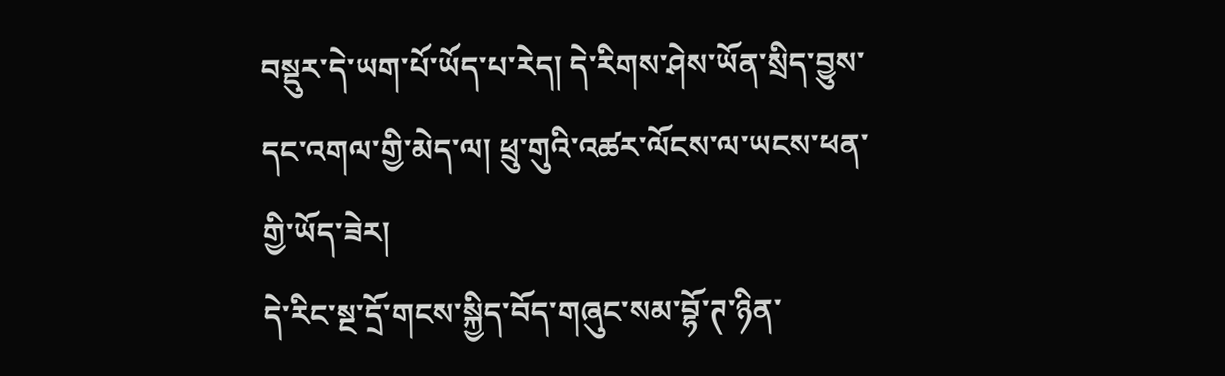བསྡུར་དེ་ཡག་པོ་ཡོད་པ་རེད། དེ་རིགས་ཤེས་ཡོན་སྲིད་བྱུས་དང་འགལ་གྱི་མེད་ལ། ཕྲུ་གུའི་འཚར་ལོངས་ལ་ཡངས་ཕན་གྱི་ཡོད་ཟེར།
དེ་རིང་སྔ་དྲོ་གངས་སྐྱིད་བོད་གཞུང་སམ་བྷོ་ཊ་ཉིན་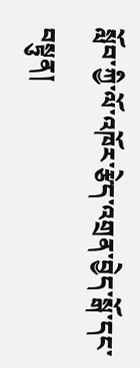སློབ་ཀྱི་ལོ་འཁོར་རྩེད་འགྲན་བྱེད་སྒོ་དང་བསྟུན།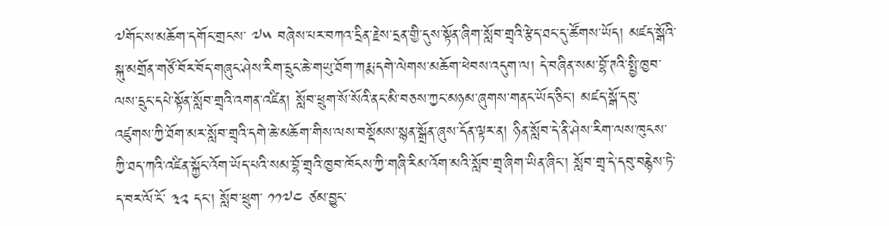༧གོང་ས་མཆོག་དགོང་གྲངས་ ༧༥ བཞེས་པར་བཀའ་དྲིན་རྗེས་དྲན་གྱི་དུས་སྟོན་ཞིག་སློབ་གྲྭའི་རྩེད་ཐང་དུ་ཚོགས་ཡོད། མཛད་སྒོའི་སྐུ་མགྲོན་གཙོ་བོར་བོད་གཞུང་ཤེས་རིག་དྲུང་ཆེ་གཡུ་ཐོག་ཀརྨ་དགེ་ལེགས་མཆོག་ཕེབས་འདུག་ལ། དེ་བཞིན་སམ་བྷོ་ཊའི་སྤྱི་ཁྱབ་ལས་དྲུང་དཔེ་སྟོན་སློབ་གྲྭའི་འགན་འཛིན། སློབ་ཕྲུག་སོ་སོའི་ནང་མི་བཅས་ཀྱང་མཉམ་ཞུགས་གནང་ཡོད་ཅིང། མཛད་སྒོ་དབུ་འཛུགས་ཀྱི་ཐོག་མར་སློབ་གྲྭའི་དགེ་ཆེ་མཆོག་གིས་ལས་བསྡོམས་སྙན་སྒྲོན་ཞུས་དོན་ལྟར་ན། ཉིན་སློབ་དེ་ནི་ཤེས་རིག་ལས་ཁུངས་ཀྱི་ཐད་ཀའི་འཛིན་སྐྱོང་འོག་ཡོད་པའི་སམ་བྷོ་གྲྭའི་ཁྱབ་ཁོངས་ཀྱི་གཞི་རིམ་འོག་མའི་སློབ་གྲྭ་ཞིག་ཡིན་ཞིང་། སློབ་གྲྭ་དེ་དབུ་བརྙེས་ཏེ་ད་བར་ལོ་ངོ་ ༣༢ དང་། སློབ་ཕྲུག་ ༡༡༧༤ ཙམ་བྱུང་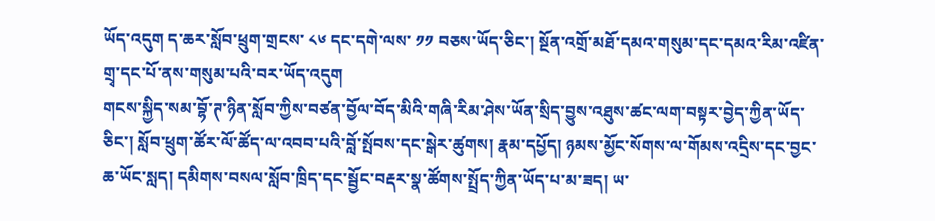ཡོད་འདུག ད་ཆར་སློབ་ཕྲུག་གྲངས་ ༨༦ དང་དགེ་ལས་ ༡༡ བཅས་ཡོད་ཅིང་། སྔོན་འགྲོ་མཐོ་དམའ་གསུམ་དང་དམའ་རིམ་འཛིན་གྲྭ་དང་པོ་ནས་གསུམ་པའི་བར་ཡོད་འདུག
གངས་སྐྱིད་སམ་བྷོ་ཊ་ཉིན་སློབ་ཀྱིས་བཙན་བྱོལ་བོད་མིའི་གཞི་རིམ་ཤེས་ཡོན་སྲིད་བྱུས་འཐུས་ཚང་ལག་བསྟར་བྱེད་ཀྱིན་ཡོད་ཅིང་། སློབ་ཕྲུག་ཚོར་ལོ་ཚོད་ལ་འབབ་པའི་བློ་སྤོབས་དང་སྒེར་ཚུགས། རྣམ་དཔྱོད། ཉམས་མྱོང་སོགས་ལ་གོམས་འདྲིས་དང་བྱང་ཆ་ཡོང་སླད། དམིགས་བསལ་སློབ་ཁྲིད་དང་སྦྱོང་བརྡར་སྣ་ཚོགས་སྤྲོད་ཀྱིན་ཡོད་པ་མ་ཟད། ཡ་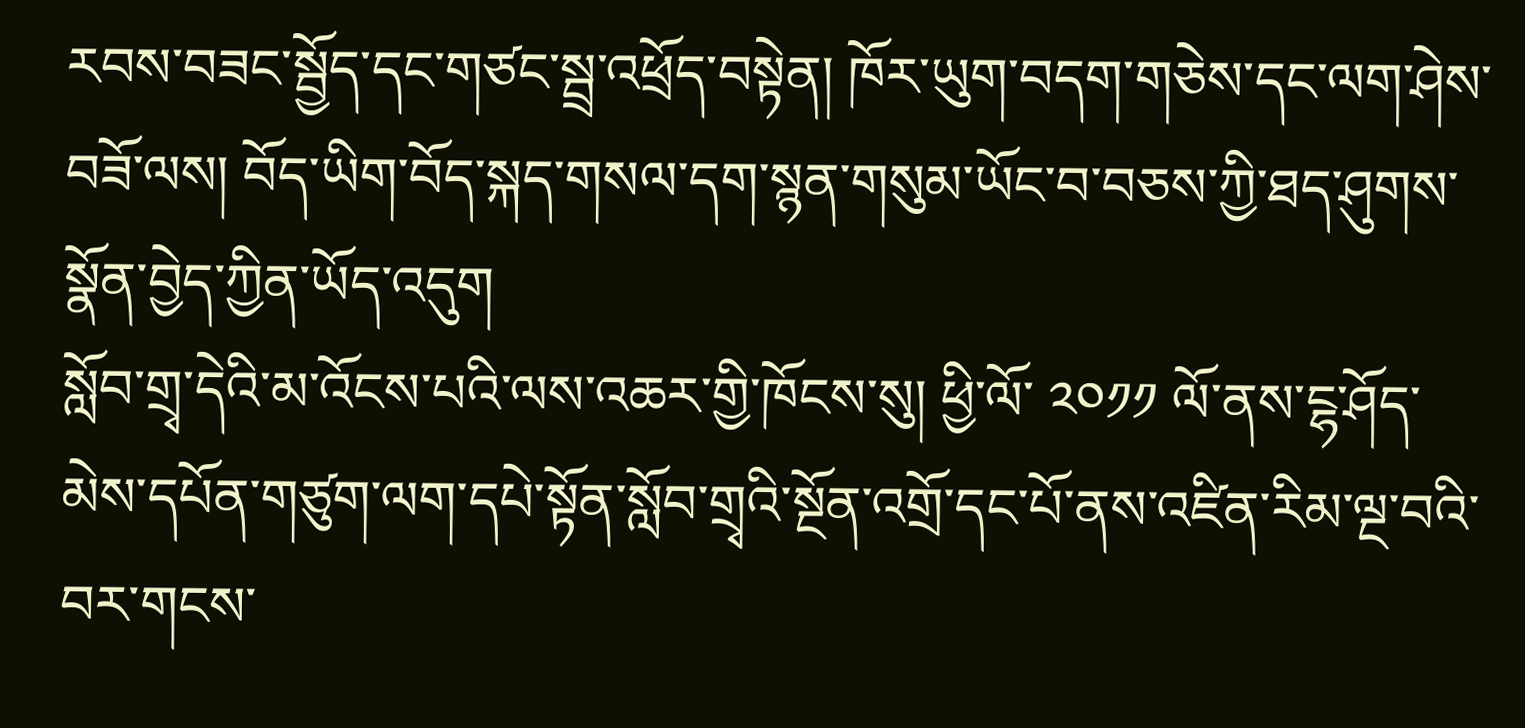རབས་བཟང་སྦྱོད་དང་གཙང་སྦྲ་འཕྲོད་བསྟེན། ཁོར་ཡུག་བདག་གཅེས་དང་ལག་ཤེས་བཟོ་ལས། བོད་ཡིག་བོད་སྐད་གསལ་དག་སྙན་གསུམ་ཡོང་བ་བཅས་ཀྱི་ཐད་ཤུགས་སྣོན་བྱེད་ཀྱིན་ཡོད་འདུག
སློབ་གྲྭ་དེའི་མ་འོངས་པའི་ལས་འཆར་གྱི་ཁོངས་སུ། ཕྱི་ལོ་ ༢༠༡༡ ལོ་ནས་ངྷ་ཤོད་མེས་དཔོན་གཙུག་ལག་དཔེ་སྟོན་སློབ་གྲྭའི་སྔོན་འགྲོ་དང་པོ་ནས་འཛིན་རིམ་ལྔ་བའི་བར་གངས་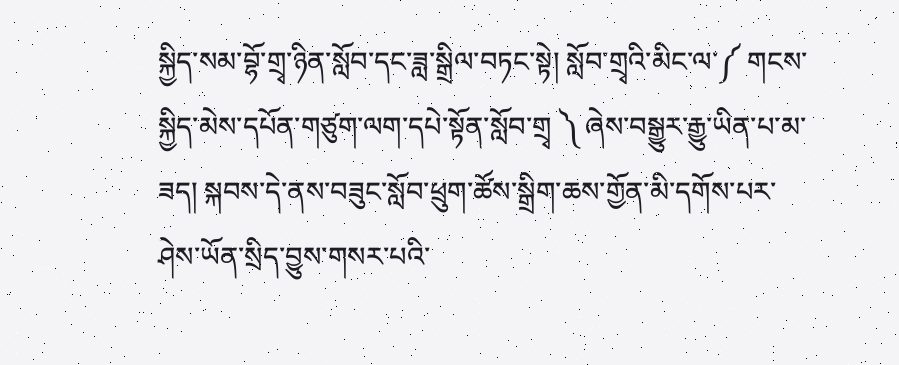སྐྱིད་སམ་བྷོ་གྲྭ་ཉིན་སློབ་དང་ཟླ་སྒྲིལ་བཏང་སྟེ། སློབ་གྲྭའི་མིང་ལ་༼ གངས་སྐྱིད་མེས་དཔོན་གཙུག་ལག་དཔེ་སྟོན་སློབ་གྲྭ ༽ ཞེས་བསྒྱུར་རྒྱུ་ཡིན་པ་མ་ཟད། སྐབས་དེ་ནས་བཟུང་སློབ་ཕྲུག་ཚོས་སྒྲིག་ཆས་གྱོན་མི་དགོས་པར་ཤེས་ཡོན་སྲིད་བྱུས་གསར་པའི་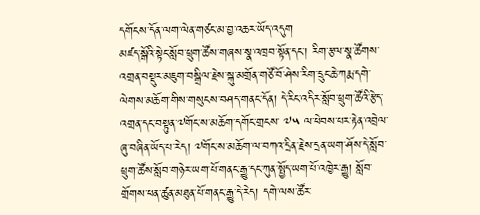དགོངས་དོན་ལག་ལེན་གཙང་མ་བྱ་འཆར་ཡོད་འདུག
མཛད་སྒོའི་སྟེང་སློབ་ཕྲུག་ཚོས་གཞས་སྣ་འཁྲབ་སྟོན་དང་། རིག་རྩལ་སྣ་ཚོགས་འགྲན་བསྡུར་མཇུག་བསྒྲིལ་རྗེས་སྐུ་མགྲོན་གཙོ་བོ་ཤེས་རིག་དྲུང་ཆེ་ཀརྨ་དགེ་ལེགས་མཆོག་གིས་གསུངས་བཤད་གནང་དོན། དེ་རིང་འདིར་སློབ་ཕྲུག་ཚོའི་རྩེད་འགྲན་དང་བསྟུན་༧གོང་ས་མཆོག་དགོང་གྲངས་ ༧༥ ལ་ཕེབས་པར་རྟེན་འབྲེལ་ཞུ་བཞིན་ཡོད་པ་རེད། ༧གོང་ས་མཆོག་ལ་བཀའ་དྲིན་རྗེས་དྲན་ཡག་ཤོས་དེ་སློབ་ཕྲུག་ཚོས་སློབ་གཉེར་ཡག་པོ་གནང་རྒྱུ་དང་ཀུན་སྤྱོད་ཡག་པོ་འཁྱེར་རྒྱུ། སློབ་གྲོགས་ཕན་ཚུན་མཐུན་པོ་གནང་རྒྱུ་དེ་རེད། དགེ་ལས་ཚོར་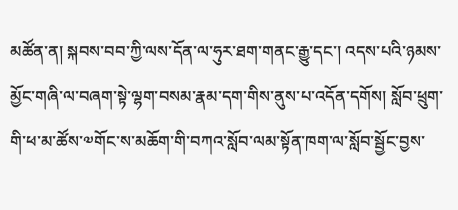མཚོན་ན། སྐབས་བབ་ཀྱི་ལས་དོན་ལ་ཧུར་ཐག་གནང་རྒྱུ་དང་། འདས་པའི་ཉམས་མྱོང་གཞི་ལ་བཞག་སྟེ་ལྷག་བསམ་རྣམ་དག་གིས་ནུས་པ་འདོན་དགོས། སློབ་ཕྲུག་གི་ཕ་མ་ཚོས་༧གོང་ས་མཆོག་གི་བཀའ་སློབ་ལམ་སྟོན་ཁག་ལ་སློབ་སྦྱོང་བྱས་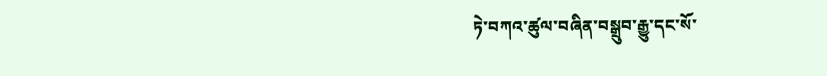ཏེ་བཀའ་ཚུལ་བཞིན་བསྒྲུབ་རྒྱུ་དང་སོ་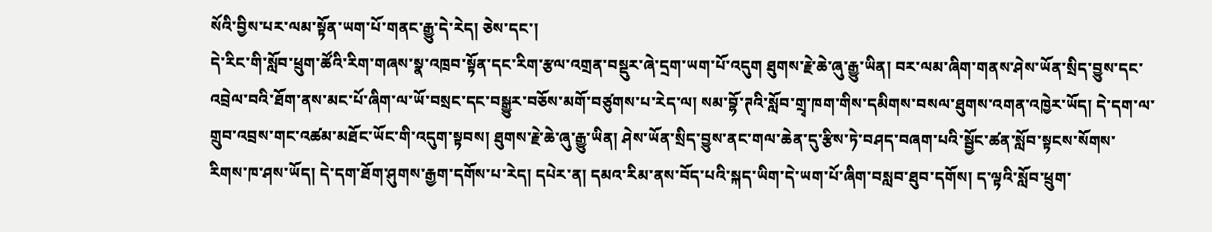སོའི་བྱིས་པར་ལམ་སྟོན་ཡག་པོ་གནང་རྒྱུ་དེ་རེད། ཅེས་དང་།
དེ་རིང་གི་སློབ་ཕྲུག་ཚོའི་རིག་གཞས་སྣ་འཁྲབ་སྟོན་དང་རིག་རྩལ་འགྲན་བསྡུར་ཞེ་དྲག་ཡག་པོ་འདུག ཐུགས་རྗེ་ཆེ་ཞུ་རྒྱུ་ཡིན། བར་ལམ་ཞིག་གནས་ཤེས་ཡོན་སྲིད་བྱུས་དང་འབྲེལ་བའི་ཐོག་ནས་མང་པོ་ཞིག་ལ་ཡོ་བསྲང་དང་བསྒྱུར་བཅོས་མགོ་བཙུགས་པ་རེད་ལ། སམ་བྷོ་ཊའི་སློབ་གྲྭ་ཁག་གིས་དམིགས་བསལ་ཐུགས་འགན་འཁྱེར་ཡོད། དེ་དག་ལ་གྲུབ་འབྲས་གང་འཚམ་མཐོང་ཡོང་གི་འདུག་སྟབས། ཐུགས་རྗེ་ཆེ་ཞུ་རྒྱུ་ཡིན། ཤེས་ཡོན་སྲིད་བྱུས་ནང་གལ་ཆེན་དུ་རྩིས་ཏེ་བཤད་བཞག་པའི་སྦྱོང་ཚན་སློབ་སྟངས་སོགས་རིགས་ཁ་ཤས་ཡོད། དེ་དག་ཐོག་ཤུགས་རྒྱག་དགོས་པ་རེད། དཔེར་ན། དམའ་རིམ་ནས་བོད་པའི་སྐད་ཡིག་དེ་ཡག་པོ་ཞིག་བསླབ་ཐུབ་དགོས། ད་ལྟའི་སློབ་ཕྲུག་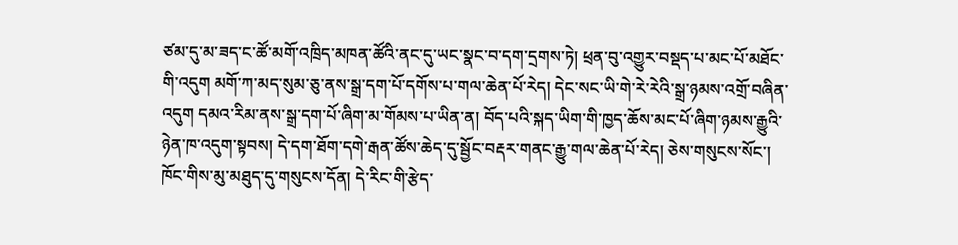ཙམ་དུ་མ་ཟད་ང་ཚོ་མགོ་འཁྲིད་མཁན་ཚོའི་ནང་དུ་ཡང་སྣང་བ་དག་དྲགས་ཏེ། ཕྲན་བུ་འགྱུར་བསྡད་པ་མང་པོ་མཐོང་གི་འདུག མགོ་ཀ་མད་སུམ་ཅུ་ནས་སྒྲ་དག་པོ་དགོས་པ་གལ་ཆེན་པོ་རེད། དེང་སང་ཡི་གེ་རེ་རེའི་སྒྲ་ཉམས་འགྲོ་བཞིན་འདུག དམའ་རིམ་ནས་སྒྲ་དག་པོ་ཞིག་མ་གོམས་པ་ཡིན་ན། བོད་པའི་སྐད་ཡིག་གི་ཁྱད་ཆོས་མང་པོ་ཞིག་ཉམས་རྒྱུའི་ཉེན་ཁ་འདུག་སྟབས། དེ་དག་ཐོག་དགེ་རྒན་ཚོས་ཆེད་དུ་སྦྱོང་བརྡར་གནང་རྒྱུ་གལ་ཆེན་པོ་རེད། ཅེས་གསུངས་སོང་།
ཁོང་གིས་མུ་མཐུད་དུ་གསུངས་དོན། དེ་རིང་གི་རྩེད་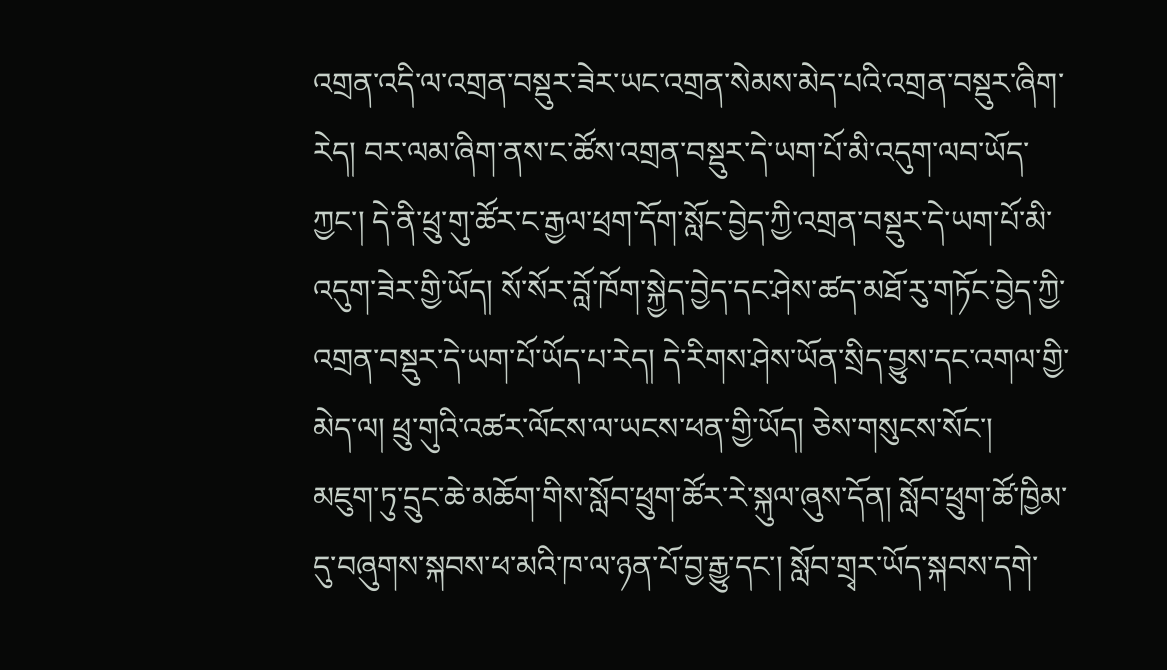འགྲན་འདི་ལ་འགྲན་བསྡུར་ཟེར་ཡང་འགྲན་སེམས་མེད་པའི་འགྲན་བསྡུར་ཞིག་རེད། བར་ལམ་ཞིག་ནས་ང་ཚོས་འགྲན་བསྡུར་དེ་ཡག་པོ་མི་འདུག་ལབ་ཡོད་ཀྱང་། དེ་ནི་ཕྲུ་གུ་ཚོར་ང་རྒྱལ་ཕྲག་དོག་སློང་བྱེད་ཀྱི་འགྲན་བསྡུར་དེ་ཡག་པོ་མི་འདུག་ཟེར་གྱི་ཡོད། སོ་སོར་བློ་ཁོག་སྐྱེད་བྱེད་དང་ཤེས་ཚད་མཐོ་རུ་གཏོང་བྱེད་ཀྱི་འགྲན་བསྡུར་དེ་ཡག་པོ་ཡོད་པ་རེད། དེ་རིགས་ཤེས་ཡོན་སྲིད་བྱུས་དང་འགལ་གྱི་མེད་ལ། ཕྲུ་གུའི་འཚར་ལོངས་ལ་ཡངས་ཕན་གྱི་ཡོད། ཅེས་གསུངས་སོང་།
མཇུག་ཏུ་དྲུང་ཆེ་མཆོག་གིས་སློབ་ཕྲུག་ཚོར་རེ་སྐུལ་ཞུས་དོན། སློབ་ཕྲུག་ཚོ་ཁྱིམ་དུ་བཞུགས་སྐབས་ཕ་མའི་ཁ་ལ་ཉན་པོ་བྱ་རྒྱུ་དང་། སློབ་གྲྭར་ཡོད་སྐབས་དགེ་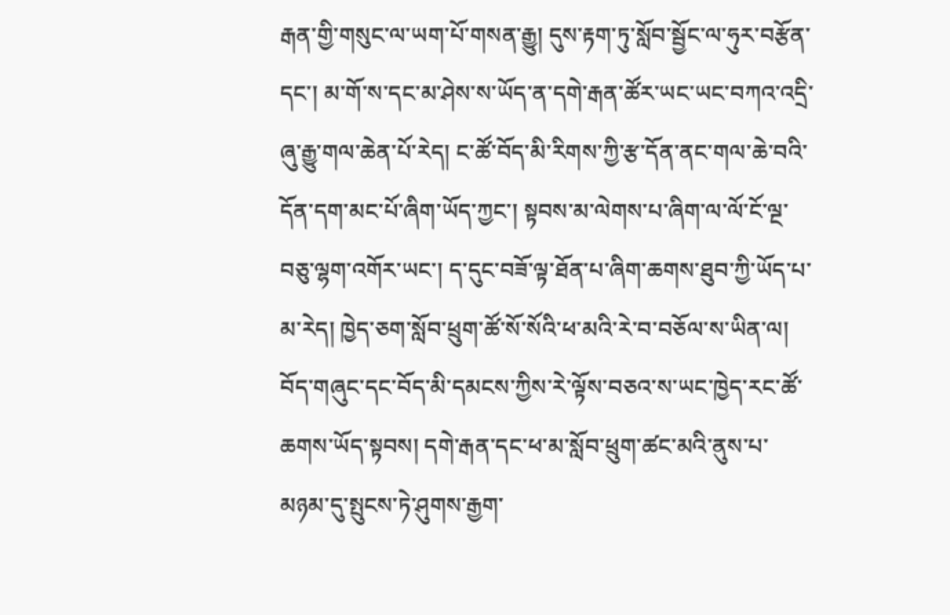རྒན་གྱི་གསུང་ལ་ཡག་པོ་གསན་རྒྱུ། དུས་རྟག་ཏུ་སློབ་སྦྱོང་ལ་ཧུར་བརྩོན་དང་། མ་གོ་ས་དང་མ་ཤེས་ས་ཡོད་ན་དགེ་རྒན་ཚོར་ཡང་ཡང་བཀའ་འདྲི་ཞུ་རྒྱུ་གལ་ཆེན་པོ་རེད། ང་ཚོ་བོད་མི་རིགས་ཀྱི་རྩ་དོན་ནང་གལ་ཆེ་བའི་དོན་དག་མང་པོ་ཞིག་ཡོད་ཀྱང་། སྟབས་མ་ལེགས་པ་ཞིག་ལ་ལོ་ངོ་ལྔ་བཅུ་ལྷག་འགོར་ཡང་། ད་དུང་བཟོ་ལྟ་ཐོན་པ་ཞིག་ཆགས་ཐུབ་ཀྱི་ཡོད་པ་མ་རེད། ཁྱེད་ཅག་སློབ་ཕྲུག་ཚོ་སོ་སོའི་ཕ་མའི་རེ་བ་བཅོལ་ས་ཡིན་ལ། བོད་གཞུང་དང་བོད་མི་དམངས་ཀྱིས་རེ་ལྟོས་བཅའ་ས་ཡང་ཁྱེད་རང་ཚོ་ཆགས་ཡོད་སྟབས། དགེ་རྒན་དང་ཕ་མ་སློབ་ཕྲུག་ཚང་མའི་ནུས་པ་མཉམ་དུ་སྤུངས་ཏེ་ཤུགས་རྒྱག་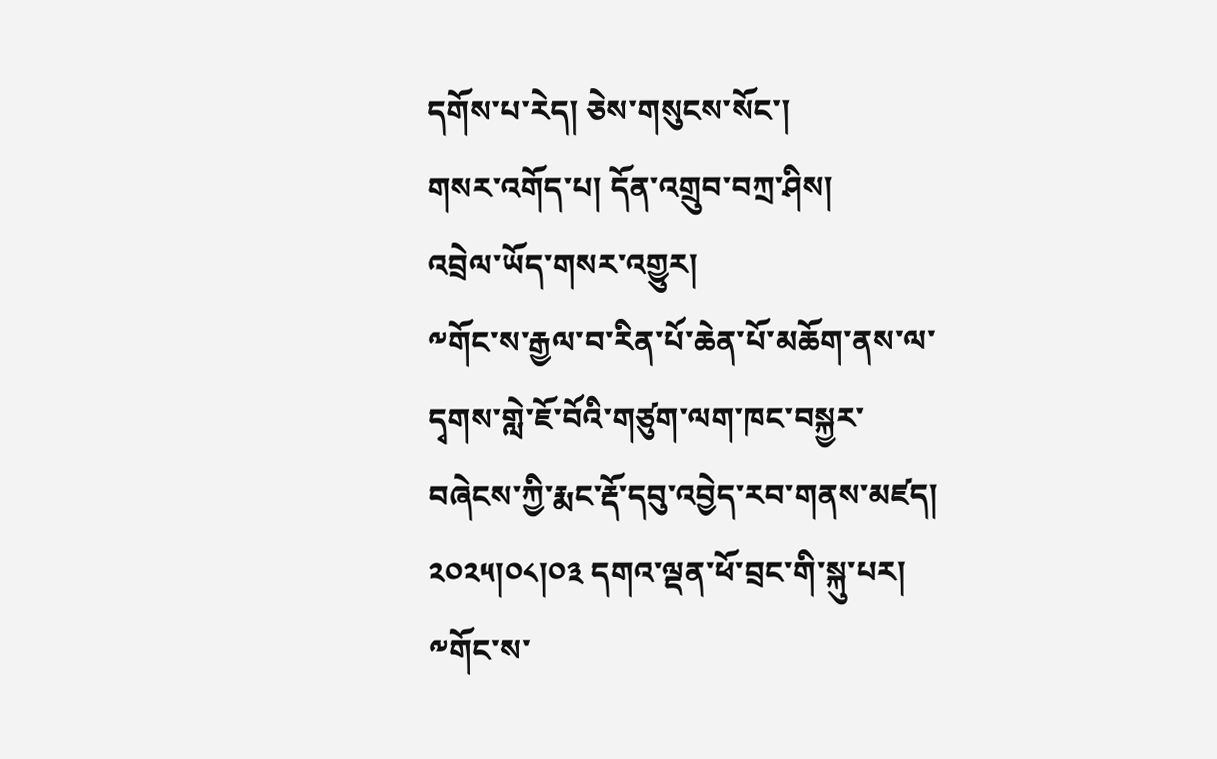དགོས་པ་རེད། ཅེས་གསུངས་སོང་།
གསར་འགོད་པ། དོན་འགྲུབ་བཀྲ་ཤིས།
འབྲེལ་ཡོད་གསར་འགྱུར།
༸གོང་ས་རྒྱལ་བ་རིན་པོ་ཆེན་པོ་མཆོག་ནས་ལ་དྭགས་གླེ་ཇོ་བོའི་གཙུག་ལག་ཁང་བསྐྱར་བཞེངས་ཀྱི་རྨང་རྡོ་དབུ་འབྱེད་རབ་གནས་མཛད། ༢༠༢༥།༠༨།༠༣ དགའ་ལྡན་ཕོ་བྲང་གི་སྐུ་པར།
༸གོང་ས་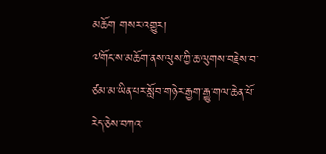མཆོག གསར་འགྱུར།
༧གོང་ས་མཆོག་ནས་ལུས་ཀྱི་ཆ་ལུགས་བརྗེས་བ་ཙམ་མ་ཡིན་པར་སློབ་གཉེར་རྒྱག་རྒྱུ་གལ་ཆེན་པོ་རེད་ཅེས་བཀའ་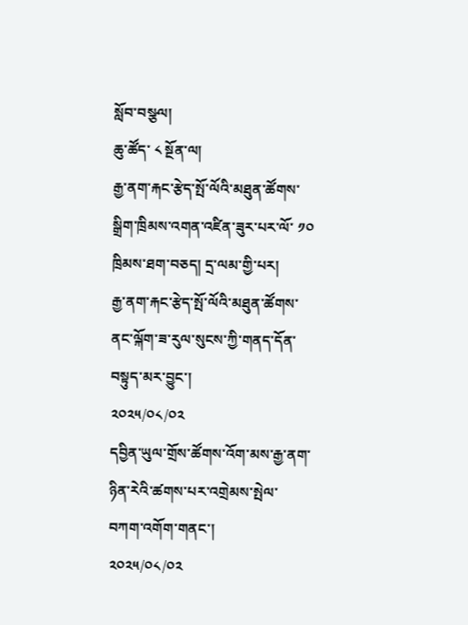སློབ་བསྩལ།
ཆུ་ཚོད་ ༨ སྔོན་ལ།
རྒྱ་ནག་རྐང་རྩེད་སྤོ་ལོའི་མཐུན་ཚོགས་སྒྲིག་ཁྲིམས་འགན་འཛིན་ཟུར་པར་ལོ་ ༡༠ ཁྲིམས་ཐག་བཅད། དྲ་ལམ་གྱི་པར།
རྒྱ་ནག་རྐང་རྩེད་སྤོ་ལོའི་མཐུན་ཚོགས་ནང་ལྐོག་ཟ་རུལ་སུངས་ཀྱི་གནད་དོན་བསྟུད་མར་བྱུང་།
༢༠༢༥/༠༨/༠༢
དབྱིན་ཡུལ་གྲོས་ཚོགས་འོག་མས་རྒྱ་ནག་ཉིན་རེའི་ཚགས་པར་འགྲེམས་སྤེལ་བཀག་འགོག་གནང་།
༢༠༢༥/༠༨/༠༢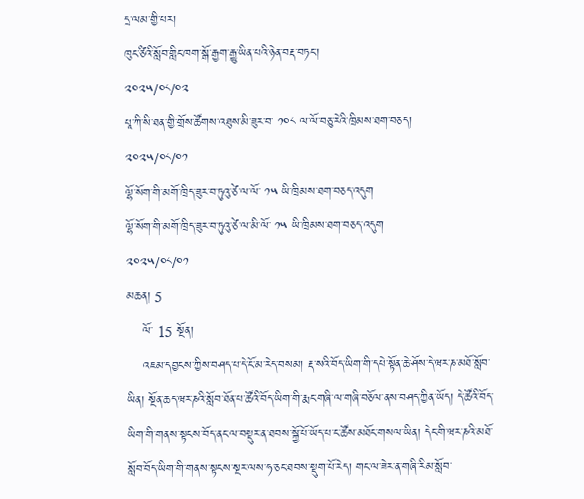དྲ་ལམ་གྱི་པར།
ཁུང་ཙིའི་སློབ་གླིང་ཁག་སྒོ་རྒྱག་རྒྱུ་ཡིན་པའི་ཉེན་བརྡ་བཏང་།
༢༠༢༥/༠༨/༠༢
པཱ་ཀི་སི་ཐན་གྱི་གྲོས་ཚོགས་འཐུས་མི་ཟུར་བ་ ༡༠༨ ལ་ལོ་བཅུ་རེའི་ཁྲིམས་ཐག་བཅད།
༢༠༢༥/༠༨/༠༡
ལྷོ་སོག་གི་མགོ་ཁྲིད་ཟུར་བ་ཏུའུ་ཙེ་ལ་ལོ་ ༡༥ ཡི་ཁྲིམས་ཐག་བཅད་འདུག
ལྷོ་སོག་གི་མགོ་ཁྲིད་ཟུར་བ་ཏུའུ་ཙེ་ལ་མི་ལོ་ ༡༥ ཡི་ཁྲིམས་ཐག་བཅད་འདུག
༢༠༢༥/༠༨/༠༡
མཆན། 5
    ལོ་ 15 སྔོན།
    འཇམ་དབྱངས་ཀྱིས་བཤད་པ་དེ་ངོ་མ་རེད་བསམ། རྡ་སའི་བོད་ཡིག་གི་དཔེ་སྟོན་ཆེ་ཤོས་དེ་ཝར་ཎ་མཐོ་སློབ་ཡིན། སྔོན་ཆད་ཝར་ཎའི་སློབ་ཐོན་པ་ཚོའི་བོད་ཡིག་གི་རྨང་གཞི་ལ་གཞི་བཅོལ་ནས་བཤད་ཀྱིན་ཡོད། དེ་ཚོའི་བོད་ཡིག་གི་གནས་སྟངས་བོད་ནང་ལ་བསྡུར་ན་ཐབས་སྐྱོ་པོ་ཡོད་པ་ང་ཚོས་མཐོང་གསལ་ཡིན། དེང་གི་ཝར་ཎའི་མཐོ་སློབ་བོད་ཡིག་གི་གནས་སྟངས་སྔར་ལས་ཧ་ཅང་ཐབས་སྡུག་པོ་རེད། གང་ལ་ཟེར་ན་གཞི་རིམ་སློབ་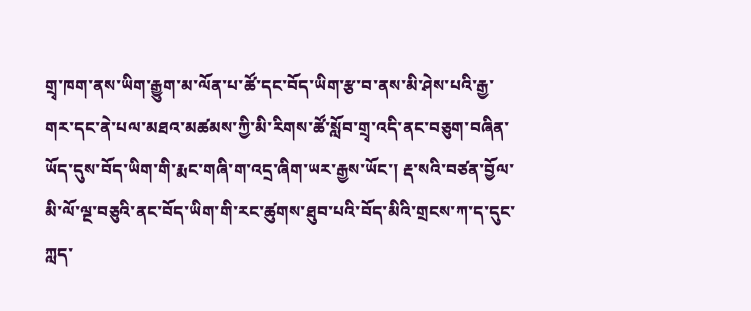གྲྭ་ཁག་ནས་ཡིག་རྒྱུག་མ་ལོན་པ་ཚོ་དང་བོད་ཡིག་རྩ་བ་ནས་མི་ཤེས་པའི་རྒྱ་གར་དང་ནེ་པལ་མཐའ་མཚམས་ཀྱི་མི་རིགས་ཚོ་སློབ་གྲྭ་འདི་ནང་བཅུག་བཞིན་ཡོད་དུས་བོད་ཡིག་གི་རྨང་གཞི་ག་འདྲ་ཞིག་ཡར་རྒྱས་ཡོང་། རྡ་སའི་བཙན་བྱོལ་མི་ལོ་ལྔ་བཅུའི་ནང་བོད་ཡིག་གི་རང་ཚུགས་ཐུབ་པའི་བོད་མིའི་གྲངས་ཀ་ད་དུང་ཀླད་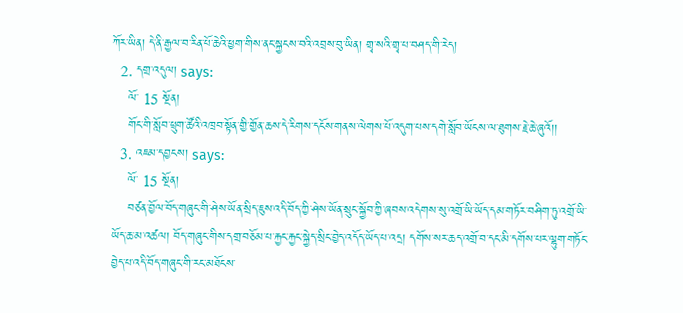ཀོར་ཡིན། དེ་ནི་རྒྱལ་བ་རིན་པོ་ཆེའི་ཕྱག་གིས་ནང་སྐྱངས་བའི་འབྲས་བུ་ཡིན། གྲྭ་སའི་གྲྭ་པ་བཤད་གི་རེད།
  2. དགྲ་འདུལ། says:
    ལོ་ 15 སྔོན།
    གོང་གི་སློབ་ཕྲུག་ཚོའི་འཁྲབ་སྟོན་གྱི་གྱོན་ཆས་དེ་རིགས་དངོས་གནས་ལེགས་པོ་འདུག་པས་དགེ་སློབ་ཡོངས་ལ་ཐུགས་རྗེ་ཆེ་ཞུའོ།།
  3. འཇམ་དབྱངས། says:
    ལོ་ 15 སྔོན།
    བཙན་བྱོལ་བོད་གཞུང་གི་ཤེས་ཡོན་སྲིད་ཇུས་འདི་བོད་ཀྱི་ཤེས་ཡོན་སྲུང་སྐྱོབ་ཀྱི་ཞབས་འདེགས་སུ་འགྲོ་ཡི་ཡོད་དམ་གཏོར་བཤིག་ཏུ་འགྲོ་ཡི་ཡོད་ཆ་མ་འཚལ། བོད་གཞུང་གིས་དགྲ་བཅོམ་པ་རྐྱང་རྐྱང་སྐྱེད་སྲིང་བྱེད་འདོད་ཡོད་པ་འདྲ། དགོས་སར་ཆད་འགྲོ་བ་དང་མི་དགོས་པར་ལྷུག་གཏོང་བྱེད་པ་འདི་བོད་གཞུང་གི་རང་མཐོངས་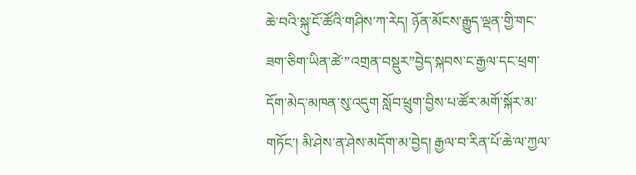ཆེ་བའི་སྐུ་ངོ་ཚོའི་གཤིས་ཀ་རེད། ཉོན་མོངས་རྒྱུད་ལྡན་གྱི་གང་ཟག་ཅིག་ཡིན་ཚེ་”འགྲན་བསྡུར”བྱེད་སྐབས་ང་རྒྱལ་དང་ཕྲག་དོག་མེད་མཁན་སུ་འདུག སློབ་ཕྲུག་བྱིས་པ་ཚོར་མགོ་སྐོར་མ་གཏོང་། མི་ཤེས་ན་ཤེས་མདོག་མ་བྱེད། རྒྱལ་བ་རིན་པོ་ཆེ་ལ་ཀྱལ་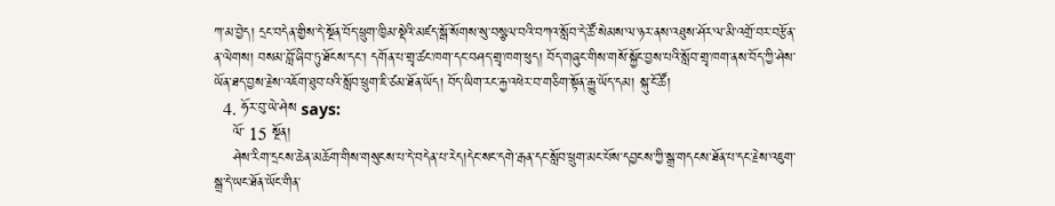ཀ་མ་བྱེད། དྲང་བདེན་གྱིས་དེ་སྔོན་བོད་ཕྲུག་ཁྱིམ་སྡེའི་མཛད་སྒོ་སོགས་སུ་བསྩལ་བའི་བཀའ་སློབ་དེ་ཚོ་སེམས་ལ་ཉར་ནས་འཐུས་ཤོར་ལ་མི་འགྲོ་བར་བརྩོན་ན་ལེགས། བསམ་བློ་ཞིབ་ཏུ་ཐོངས་དང་། དགོན་པ་གྲྭ་ཚང་ཁག་དང་བཤད་གྲྭ་ཁག་ཕུད། བོད་གཞུང་གིས་གསོ་སྐྱོང་བྱས་པའི་སློབ་གྲྭ་ཁག་ནས་བོད་ཀྱི་ཤེས་ཡོན་ཐད་བྱས་རྗེས་འཇོག་ཐུབ་པའི་སློབ་ཕྲུག་ཇི་ཙམ་ཐོན་ཡོད། བོད་ཡིག་རང་རྐྱ་འཕེར་བ་གཅིག་སྟོན་རྒྱུ་ཡོད་དམ། སྐུ་ངོ་ཚོ།
  4. ཧོར་བུ་ཡེ་ཤེས says:
    ལོ་ 15 སྔོན།
    ཤེས་རིག་དྲངས་ཆེན་མཆོག་གིས་གསུངས་པ་དེ་བདེན་པ་རེད།དེང་སང་དགེ་རྒན་དང་སློབ་ཕྲུག་མང་པོས་དབྱངས་ཀྱི་སྒྲ་གདངས་ཐོན་པ་དང་རྗེས་འཇུག་སྒྲ་དེ་ཡང་ཐོན་ཡོང་གིན་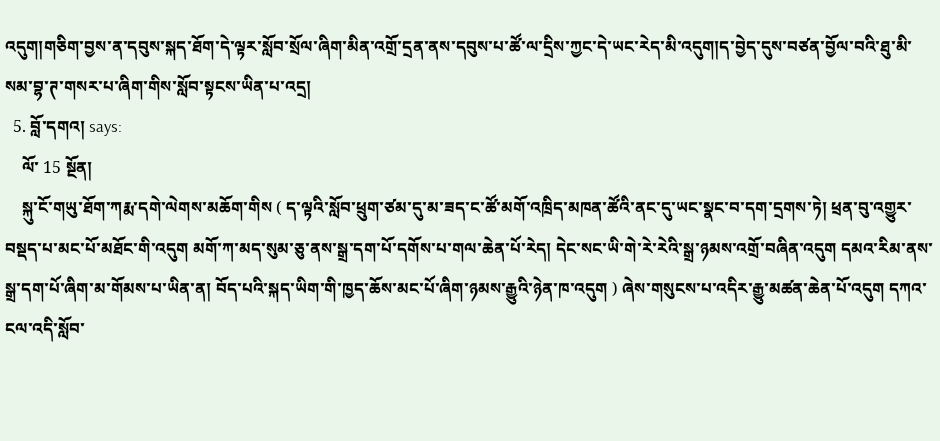འདུག།གཅིག་བྱས་ན་དབུས་སྐད་ཐོག་དེ་ལྟར་སློབ་སྲོལ་ཞིག་མིན་འགྲོ་དྲན་ནས་དབུས་པ་ཚོ་ལ་དྲིས་ཀྱང་དེ་ཡང་རེད་མི་འདུག།ད་བྱེད་དུས་བཙན་བྱོལ་བའི་ཐུ་མི་སམ་བྷ་ཊ་གསར་པ་ཞིག་གིས་སློབ་སྟངས་ཡིན་པ་འདྲ།
  5. བློ་དགའ། says:
    ལོ་ 15 སྔོན།
    སྐུ་ངོ་གཡུ་ཐོག་ཀརྨ་དགེ་ལེགས་མཆོག་གིས ( ད་ལྟའི་སློབ་ཕྲུག་ཙམ་དུ་མ་ཟད་ང་ཚོ་མགོ་འཁྲིད་མཁན་ཚོའི་ནང་དུ་ཡང་སྣང་བ་དག་དྲགས་ཏེ། ཕྲན་བུ་འགྱུར་བསྡད་པ་མང་པོ་མཐོང་གི་འདུག མགོ་ཀ་མད་སུམ་ཅུ་ནས་སྒྲ་དག་པོ་དགོས་པ་གལ་ཆེན་པོ་རེད། དེང་སང་ཡི་གེ་རེ་རེའི་སྒྲ་ཉམས་འགྲོ་བཞིན་འདུག དམའ་རིམ་ནས་སྒྲ་དག་པོ་ཞིག་མ་གོམས་པ་ཡིན་ན། བོད་པའི་སྐད་ཡིག་གི་ཁྱད་ཆོས་མང་པོ་ཞིག་ཉམས་རྒྱུའི་ཉེན་ཁ་འདུག ) ཞེས་གསུངས་པ་འདིར་རྒྱུ་མཚན་ཆེན་པོ་འདུག དཀའ་ངལ་འདི་སློབ་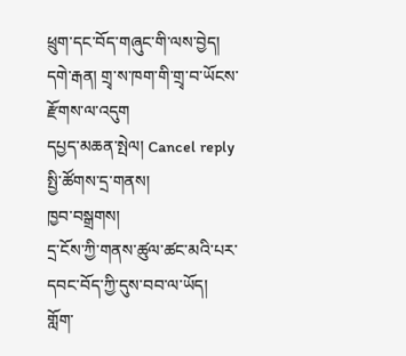ཕྲུག་དང་བོད་གཞུང་གི་ལས་བྱེད། དགེ་རྒན། གྲྭ་ས་ཁག་གི་གྲྭ་བ་ཡོངས་རྫོགས་ལ་འདུག
དཔྱད་མཆན་སྤེལ། Cancel reply
སྤྱི་ཚོགས་དྲ་གནས།
ཁྱབ་བསྒྲགས།
དྲ་ངོས་ཀྱི་གནས་ཚུལ་ཚང་མའི་པར་དབང་བོད་ཀྱི་དུས་བབ་ལ་ཡོད།
གློག་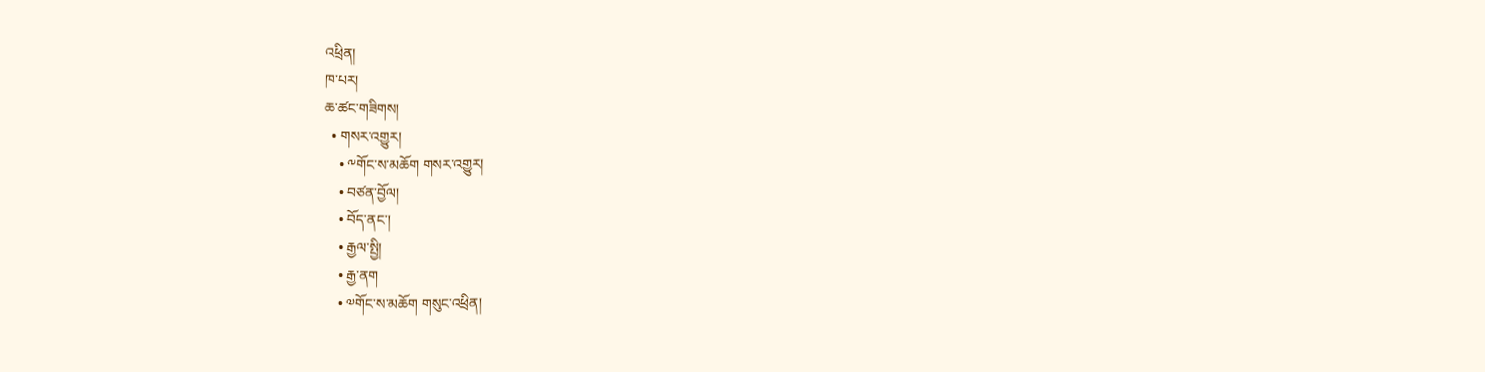འཕྲིན།
ཁ་པར།
ཆ་ཚང་གཟིགས།
  • གསར་འགྱུར།
    • ༸གོང་ས་མཆོག གསར་འགྱུར།
    • བཙན་བྱོལ།
    • བོད་ནང་།
    • རྒྱལ་སྤྱི།
    • རྒྱ་ནག
    • ༧གོང་ས་མཆོག གསུང་འཕྲིན།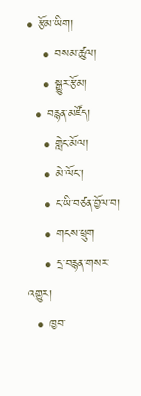• རྩོམ་ཡིག།
    • བསམ་ཚུལ།
    • སྒྱུར་རྩོམ།
  • བརྙན་མཛོད།
    • གླེང་མོལ།
    • མེ་ལོང་།
    • ང་ཡི་བཙན་བྱོལ་བ།
    • གངས་ཕྲུག
    • དྲ་བརྙན་གསར་འགྱུར།
  • ཁྱབ་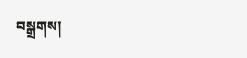བསྒྲགས།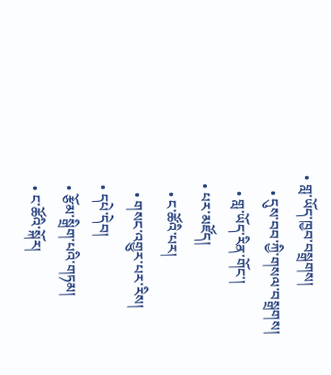• གླ་ཡོད་ཁྱབ་བསྒྲགས།
    • དུས་བབ་ཀྱི་གསལ་བསྒྲགས།
    • གླ་ཡོད་རིན་གོང་།
  • པར་མཛོད།
    • ང་ཚོའི་པར།
    • གསང་འགྱུར་པར་རིས།
  • དཔེ་དེབ།
  • རྩོམ་སྒྲིག་པའི་གཏམ།
  • ང་ཚོའི་སྐོར།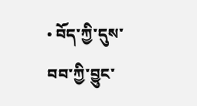• བོད་ཀྱི་དུས་བབ་ཀྱི་བྱུང་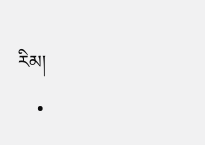རིམ།
    •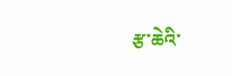རྩ་ཆེའི་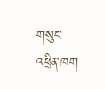གསུང་འཕྲིན་ཁག